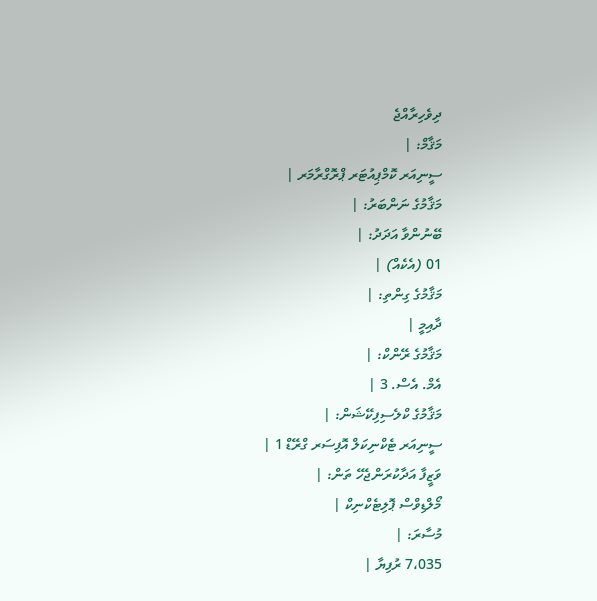ދިވެހިރާއްޖެ
މަޤާމް: |
ސީނިއަރ ކޮމްޕިއުޓަރ ޕްރޮގްރާމަރ |
މަޤާމުގެ ނަންބަރު: |
ބޭނުންވާ އަދަދު: |
01 (އެކެއް) |
މަޤާމުގެ ގިންތި: |
ދާއިމީ |
މަޤާމުގެ ރޭންކް: |
އެމް. އެސް. 3 |
މަޤާމުގެ ކްލެސިފިކޭޝަން: |
ސީނިއަރ ޓެކްނިކަލް އޮފިސަރ ގްރޭޑް 1 |
ވަޒީފާ އަދާކުރަންޖެހޭ ތަން: |
މޯލްޑިވްސް ޕޮލިޓެކްނިކް |
މުސާރަ: |
7،035 ރުފިޔާ |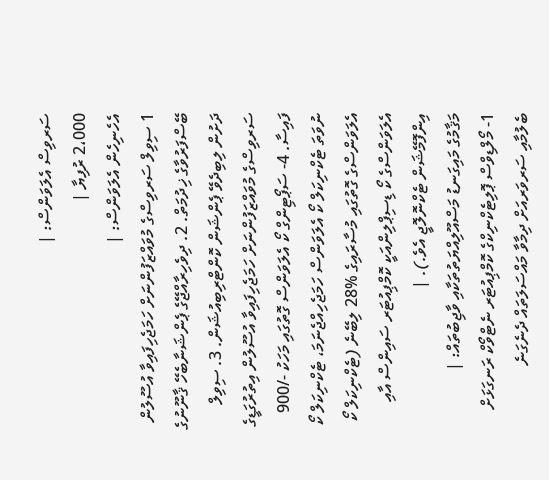ސަރވިސް އެލަވަންސް: |
2،000 ރުފިޔާ |
އެހެނިހެން އެލަވަންސް: |
1 ސިވިލް ސަރވިސްގެ މުވައްޒަފުންނަށް ހަމަޖެހިފައިވާ އުސޫލުން ބޭސްފަރުވާގެ ޚިދުމަތް. 2. ދިވެހިރާއްޖޭގެ ޕެންޝަނާބެހޭ ޤާނޫނުގެ ދަށުން ލިބިދެވޭ ޕެންޝަން ކޮންޓްރިބިއުޝަން. 3. ސިވިލް ސަރވިސްގެ މުވައްޒަފުންނަށް ހަމަޖެހިފައިވާ އުސޫލުން އިތުރުގަޑީގެ ފައިސާ. 4- ސަޕޯޓިންގް ކޯ އެލަވަންސް ގޮތުގައި މަހަކު -/900 ނުވަތަ ޓެކްނިކަލް ކޯ އެލަވަންސް ހަމަޖެހިއްޖެނަމަ، ޓެކްނިކަލް ކޯ އެލަވަންސްގެ ގޮތުގައި މުސާރައިގެ %28 ލިބޭނެ (ޓެކްނިކަލް ކޯ އެލަވަންސްގެ ކޯ ޑިސިޕްލިންއަކީ ކޮމްޕިއުޓަރ ސައިންސް އާއި އިންފޮމޭޝަން ޓެކްނޮލޮޖީ އެވެ.). |
މަޤާމުގެ މައިގަނޑު މަސްއޫލިއްޔަތުތަކާއި ވާޖިބުތައް: |
1- މޯލްޑިވްސް ޕޮލިޓެކްނިކްގެ ކޮމްޕިއުޓަރ ނެޓްވޯކް ރަނގަޅަށް ބެލުމާއި ސަރވަރއަށް ދިމާވާ މައްސަލަތައް ދެނެގަނެ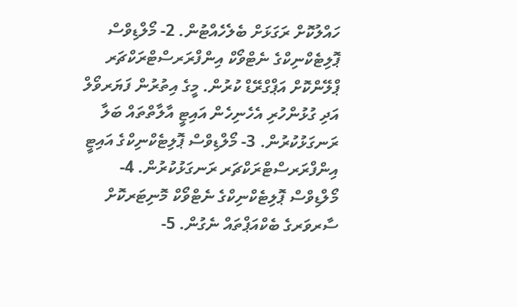ހައްލުކޮށް ރަގަޅަށް ބެލެހެއްޓުން. 2- މޯލްޑިވްސް ޕޮލިޓެކްނިކްގެ ނެޓްވޯކް އިންފްރަރސްޓްރަކްޗަރ ޕްލޭންކޮށް އަޕްގްރޭޑް ކުރުން. މީގެ އިތުރުން ފަޔަރވޯލް އަދި ގުޅުންހުރި އެހެނިހެން އައިޓީ އާލާތްތައް ބަލާ ރަނގަޅުކުރުން. 3- މޯލްޑިވްސް ޕޮލިޓެކްނިކްގެ އައިޓީ އިންފްރަރސްޓްރަކްޗަރ ރަނގަޅުކުރުން. 4- މޯލްޑިވްސް ޕޮލިޓެކްނިކްގެ ނެޓްވޯކް މޮނިޓަރކޮށް ސާރވަރގެ ބެކްއަޕްތައް ނެގުން. 5-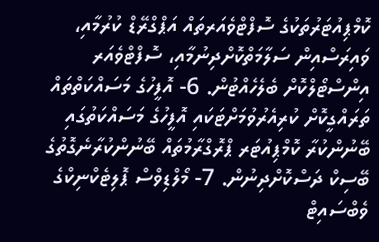ކޮމްޕިއުޓަރުތަކުގެ ސޮފްޓްވެއަރތައް އަޕްގްރޭޑް ކުރުމާއި، ވައިރަސްއިން ސަލާމަތްކޮށްދިނުމާއި، ސޮފްޓްވެއަރ އިންސްޓޯލްކޮށް ބެލެހެއްޓުން. 6- އޮފީހުގެ މަސައްކަތްތައް ތަރައްގީކޮށް ކުރިއެރުވުމަށްޓަކައި އޮފީހުގެ މަސައްކަތުގައި ބޭނުންކުރާ ކޮމްޕިއުޓަރ ޕްރޮގްރާމުތައް ބޭނުންކުރާނެގޮތުގެ ބޭސިކް ދަސްކޮށްދިނުން. 7- މޯލްޑިވްސް ޕޮލިޓެކްނިކްގެ ވެބްސައިޓް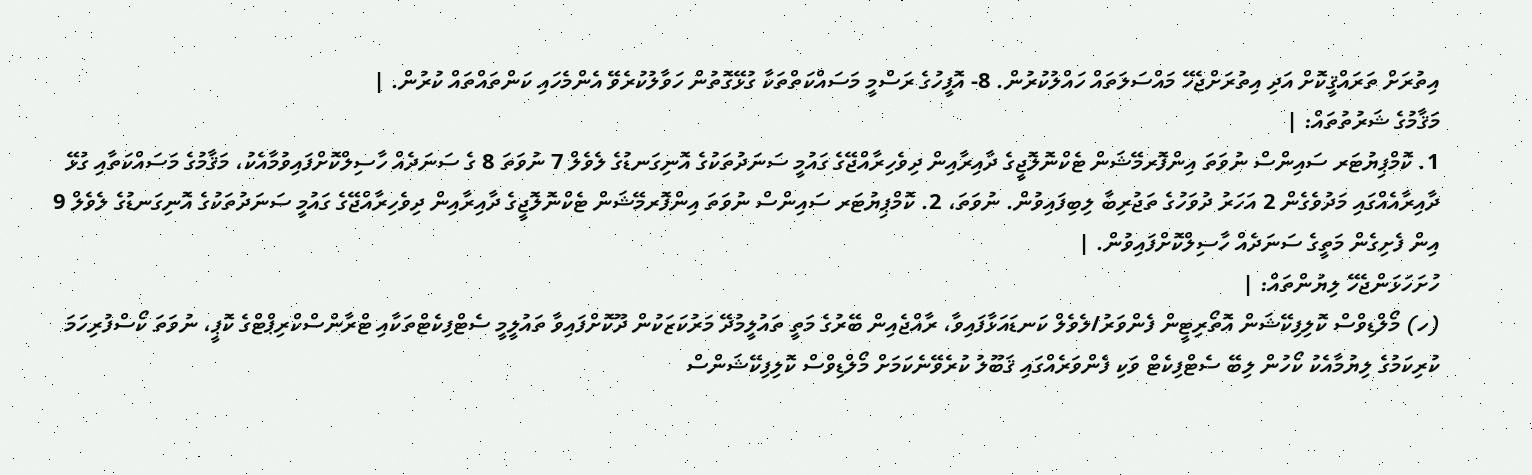އިތުރަށް ތަރައްޤީކޮށް އަދި އިތުރަށްޖެހޭ މައްސަލަތައް ހައްލުކުރުން. 8- އޮފީހުގެ ރަސްމީ މަސައްކަތްތަކާ ގުޅޭގޮތުން ހަވާލުކުރެވޭ އެންމެހައި ކަންތައްތައް ކުރުން. |
މަޤާމުގެ ޝަރުތުތައް: |
1. ކޮމްޕިޔުޓަރ ސައިންސް ނުވަތަ އިންފޮރމޭޝަން ޓެކްނޮލޮޖީގެ ދާއިރާއިން ދިވެހިރާއްޖޭގެ ގައުމީ ސަނަދުތަކުގެ އޮނިގަނޑުގެ ލެވެލް 7 ނުވަތަ 8 ގެ ސަނަދެއް ހާސިލްކޮށްފައިވުމާއެކު، މަޤާމުގެ މަސައްކަތާއި ގުޅޭ ދާއިރާއެއްގައި މަދުވެގެން 2 އަހަރު ދުވަހުގެ ތަޖުރިބާ ލިބިފައިވުން. ނުވަތަ، 2. ކޮމްޕިޔުޓަރ ސައިންސް ނުވަތަ އިންފޮރމޭޝަން ޓެކްނޮލޮޖީގެ ދާއިރާއިން ދިވެހިރާއްޖޭގެ ގައުމީ ސަނަދުތަކުގެ އޮނިގަނޑުގެ ލެވެލް 9 އިން ފެށިގެން މަތީގެ ސަނަދެއް ހާސިލްކޮށްފައިވުން. |
ހުށަހަޅަންޖެހޭ ލިޔުންތައް: |
(ހ) މޯލްޑިވްސް ކޮލިފިކޭޝަން އޮތޯރިޓީން ފެންވަރު/ލެވެލް ކަނޑައަޅާފައިވާ، ރާއްޖެއިން ބޭރުގެ މަތީ ތައުލީމުދޭ މަރުކަޒަކުން ދޫކޮށްފައިވާ ތައުލީމީ ސެޓްފިކެޓްތަކާއި ޓްރާންސްކްރިޕްޓްގެ ކޮޕީ، ނުވަތަ ކޯސްފުރިހަމަ ކުރިކަމުގެ ލިޔުމާއެކު ކޯހުން ލިބޭ ސެޓްފިކެޓް ވަކި ފެންވަރެއްގައި ޤަބޫލު ކުރެވޭނެކަމަށް މޯލްޑިވްސް ކޮލިފިކޭޝަންސް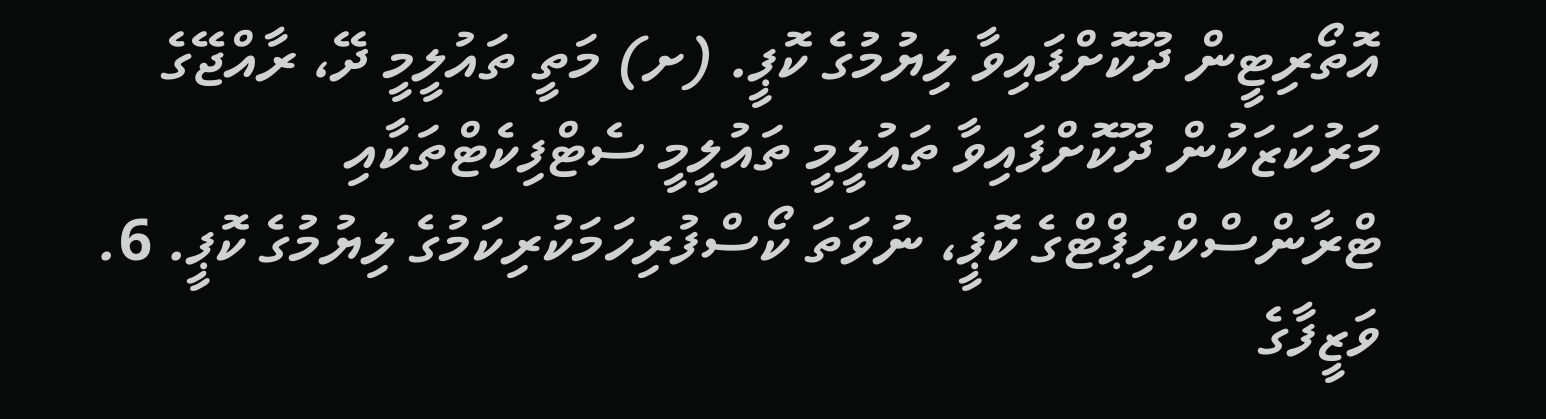އޮތޯރިޓީން ދޫކޮށްފައިވާ ލިޔުމުގެ ކޮޕީ. (ށ) މަތީ ތައުލީމީ ދޭ، ރާއްޖޭގެ މަރުކަޒަކުން ދޫކޮށްފައިވާ ތައުލީމީ ތައުލީމީ ސެޓްފިކެޓްތަކާއި ޓްރާންސްކްރިޕްޓްގެ ކޮޕީ، ނުވަތަ ކޯސްފުރިހަމަކުރިކަމުގެ ލިޔުމުގެ ކޮޕީ. 6. ވަޒީފާގެ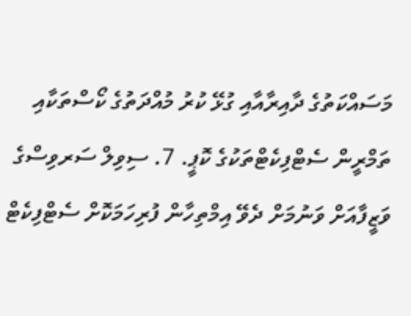މަސައްކަތުގެ ދާއިރާއާއި ގުޅޭ ކުރު މުއްދަތުގެ ކޯސްތަކާއި ތަމްރީން ސެޓްފިކެޓްތަކުގެ ކޮޕީ. 7. ސިވިލް ސަރވިސްގެ ވަޒީފާއަށް ވަނުމަށް ދެވޭ އިމްތިހާން ފުރިހަމަކޮށް ސެޓްފިކެޓް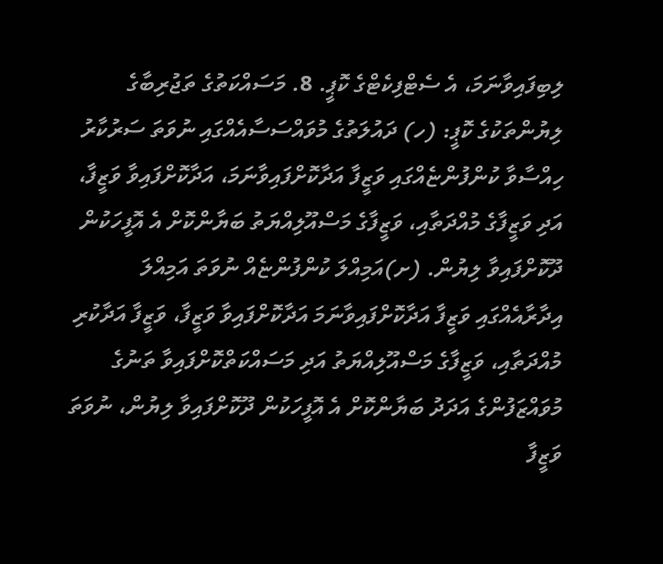ލިބިފައިވާނަމަ، އެ ސެޓްފިކެޓްގެ ކޮޕީ. 8. މަސައްކަތުގެ ތަޖުރިބާގެ ލިޔުންތަކުގެ ކޮޕީ: (ހ) ދައުލަތުގެ މުވައްސަސާއެއްގައި ނުވަތަ ސަރުކާރު ހިއްސާވާ ކުންފުންޏެއްގައި ވަޒީފާ އަދާކޮށްފައިވާނަމަ، އަދާކޮށްފައިވާ ވަޒީފާ، އަދި ވަޒީފާގެ މުއްދަތާއި، ވަޒީފާގެ މަސްއޫލިއްޔަތު ބަޔާންކޮށް އެ އޮފީހަކުން ދޫކޮށްފައިވާ ލިޔުން. (ށ)އަމިއްލަ ކުންފުންޏެއް ނުވަތަ އަމިއްލަ އިދާރާއެއްގައި ވަޒީފާ އަދާކޮށްފައިވާނަމަ އަދާކޮށްފައިވާ ވަޒީފާ، ވަޒީފާ އަދާކުރި މުއްދަތާއި، ވަޒީފާގެ މަސްއޫލިއްޔަތު އަދި މަސައްކަތްކޮށްފައިވާ ތަނުގެ މުވައްޒަފުންގެ އަދަދު ބަޔާންކޮށް އެ އޮފީހަކުން ދޫކޮށްފައިވާ ލިޔުން، ނުވަތަ ވަޒީފާ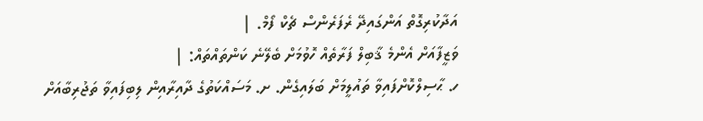އަދާކުރިގޮތް އަންގައިދޭ ރެފަރެންސް ޗެކް ފޯމް. |
ވަޒީފާއަށް އެންމެ ޤާބިލް ފަރާތެއް ހޮވުމަށް ބެލޭނެ ކަންތައްތައް: |
ހ. ޙާސިލްކޮށްފައިވާ ތައުލީމަށް ބަލައިގެން. ށ. މަސައްކަތުގެ ދާއިރާއިން ލިބިފައިވާ ތަޖުރިބާއަށް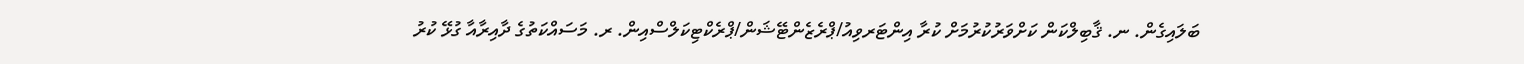ބަލައިގެން. ނ. ޤާބިލްކަން ކަށްވަރުކުރުމަށް ކުރާ އިންޓަރވިއު/ޕްރެޒެންޓޭޝަން/ޕްރެކްޓިކަލްސްއިން. ރ. މަސައްކަތުގެ ދާއިރާއާ ގުޅޭ ކުރު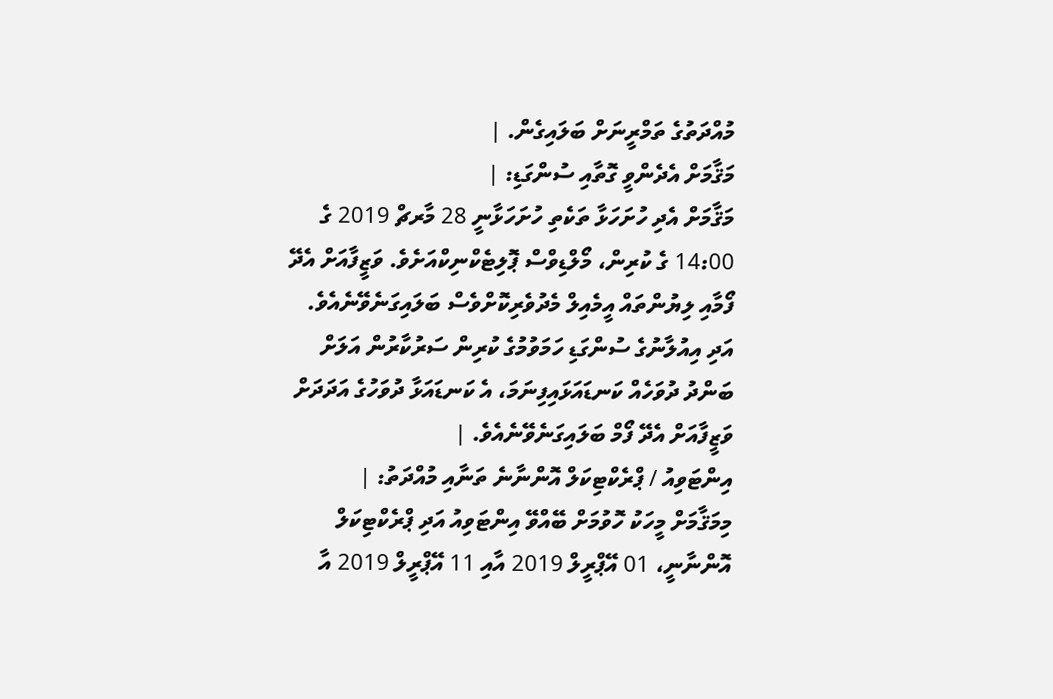މުއްދަތުގެ ތަމްރީނަށް ބަލައިގެން. |
މަޤާމަށް އެދެންވީ ގޮތާއި ސުންގަޑި: |
މަޤާމަށް އެދި ހުށަހަޅާ ތަކެތި ހުށަހަޅާނީ 28 މާރޗް 2019 ގެ 14:00 ގެ ކުރިން، މޯލްޑިވްސް ޕޮލިޓެކްނިކްއަށެވެ. ވަޒީފާއަށް އެދޭ ފޯމާއި ލިޔުންތައް އީމެއިލް މެދުވެރިކޮށްވެސް ބަލައިގަނެވޭނެއެވެ. އަދި އިއުލާނުގެ ސުންގަޑި ހަމަވުމުގެ ކުރިން ސަރުކާރުން އަލަށް ބަންދު ދުވަހެއް ކަނޑައަޅައިފިނަމަ، އެ ކަނޑައަޅާ ދުވަހުގެ އަދަދަށް ވަޒީފާއަށް އެދޭ ފޯމް ބަލައިގަނެވޭނެއެވެ. |
އިންޓަވިއު / ޕްރެކްޓިކަލް އޮންނާނެ ތަނާއި މުއްދަތު: |
މިމަޤާމަށް މީހަކު ހޮވުމަށް ބޭއްވޭ އިންޓަވިއު އަދި ޕްރެކްޓިކަލް އޮންނާނީ، 01 އޭޕްރީލް 2019 އާއި 11 އޭޕްރީލް 2019 އާ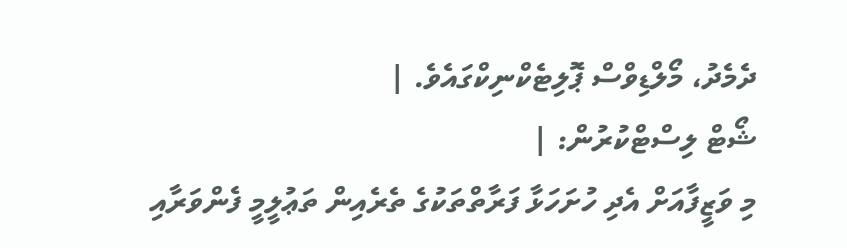ދެމެދު، މޯލްޑިވްސް ޕޮލިޓެކްނިކްގައެވެ. |
ޝޯޓް ލިސްޓްކުރުން: |
މި ވަޒީފާއަށް އެދި ހުށަހަޅާ ފަރާތްތަކުގެ ތެރެއިން ތަޢުލީމީ ފެންވަރާއި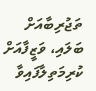ތަޖުރިބާއަށް ބަލައި، ވަޒީފާއަށް ކުރިމަތިލާފައިވާ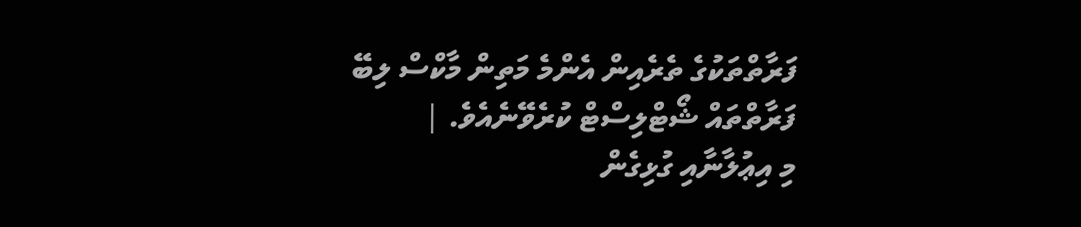ފަރާތްތަކުގެ ތެރެއިން އެންމެ މަތިން މާކްސް ލިބޭ ފަރާތްތައް ޝޯޓްލިސްޓް ކުރެވޭނެއެވެ. |
މި އިޢުލާނާއި ގުޅިގެން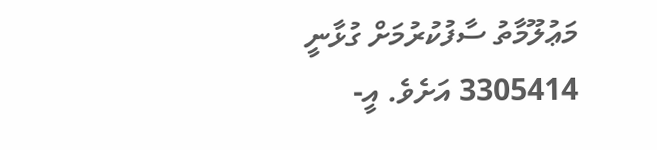މަޢުލޫމާތު ސާފުކުރުމަށް ގުޅާނީ 3305414 އަށެވެ. އީ-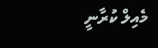މެއިލް ކުރާނީ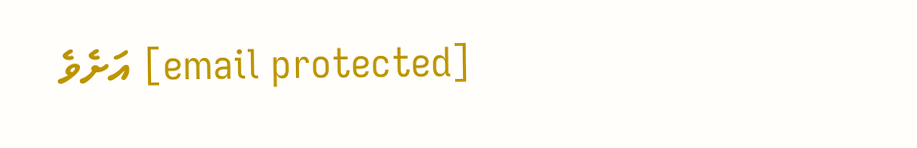[email protected] އަށެވެ